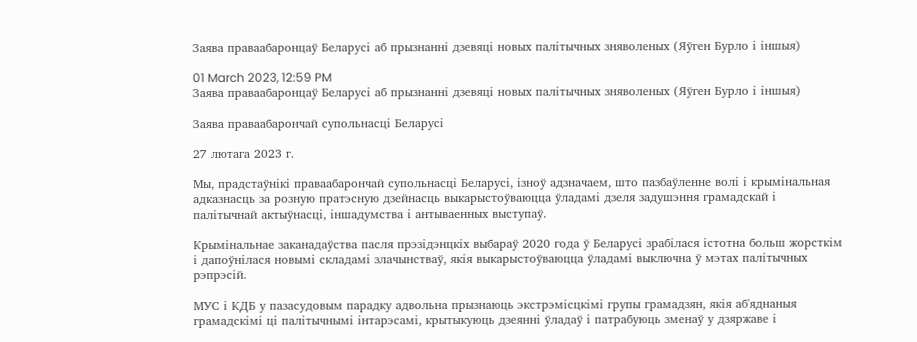Заява праваабаронцаў Беларусі аб прызнанні дзевяці новых палітычных зняволеных (Яўген Бурло і іншыя)

01 March 2023, 12:59 PM
Заява праваабаронцаў Беларусі аб прызнанні дзевяці новых палітычных зняволеных (Яўген Бурло і іншыя)

Заява праваабарончай супольнасці Беларусі

27 лютага 2023 г.

Мы, прадстаўнікі праваабарончай супольнасці Беларусі, ізноў адзначаем, што пазбаўленне волі і крымінальная адказнасць за розную пратэсную дзейнасць выкарыстоўваюцца ўладамі дзеля задушэння грамадскай і палітычнай актыўнасці, іншадумства і антываенных выступаў.

Крымінальнае заканадаўства пасля прэзідэнцкіх выбараў 2020 года ў Беларусі зрабілася істотна больш жорсткім і дапоўнілася новымі складамі злачынстваў, якія выкарыстоўваюцца ўладамі выключна ў мэтах палітычных рэпрэсій.

МУС і КДБ у пазасудовым парадку адвольна прызнаюць экстрэмісцкімі групы грамадзян, якія аб'яднаныя грамадскімі ці палітычнымі інтарэсамі, крытыкуюць дзеянні ўладаў і патрабуюць зменаў у дзяржаве і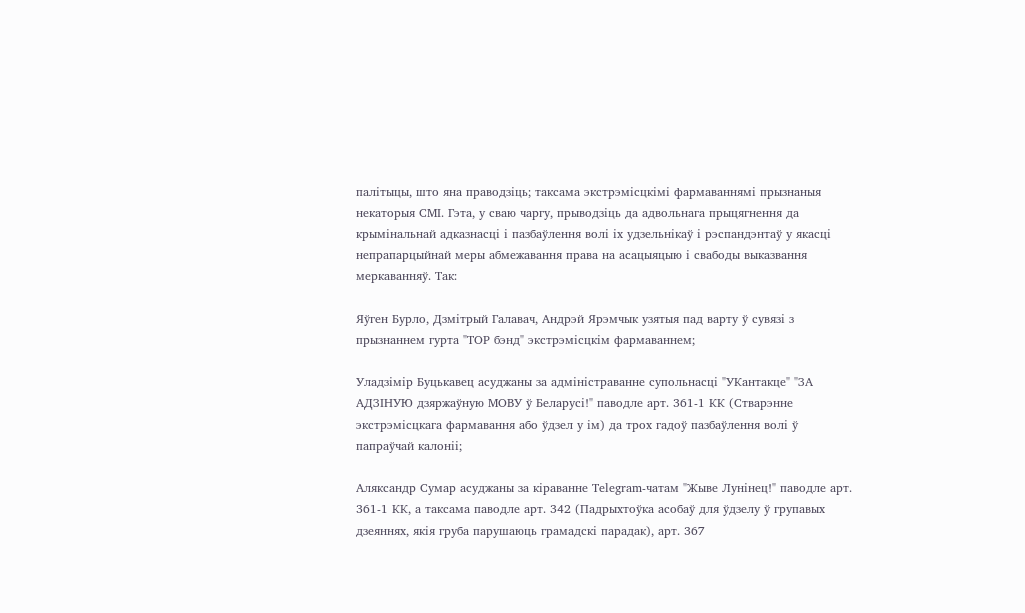палітыцы, што яна праводзіць; таксама экстрэмісцкімі фармаваннямі прызнаныя некаторыя СМІ. Гэта, у сваю чаргу, прыводзіць да адвольнага прыцягнення да крымінальнай адказнасці і пазбаўлення волі іх удзельнікаў і рэспандэнтаў у якасці непрапарцыйнай меры абмежавання права на асацыяцыю і свабоды выказвання меркаванняў. Так:

Яўген Бурло, Дзмітрый Галавач, Андрэй Ярэмчык узятыя пад варту ў сувязі з прызнаннем гурта "ТОР бэнд" экстрэмісцкім фармаваннем;

Уладзімір Буцькавец асуджаны за адміністраванне супольнасці "УКантакце" "ЗА АДЗІНУЮ дзяржаўную МОВУ ў Беларусі!" паводле арт. 361-1 КК (Стварэнне экстрэмісцкага фармавання або ўдзел у ім) да трох гадоў пазбаўлення волі ў папраўчай калоніі;

Аляксандр Сумар асуджаны за кіраванне Telegram-чатам "Жыве Лунінец!" паводле арт. 361-1 КК, а таксама паводле арт. 342 (Падрыхтоўка асобаў для ўдзелу ў групавых дзеяннях, якія груба парушаюць грамадскі парадак), арт. 367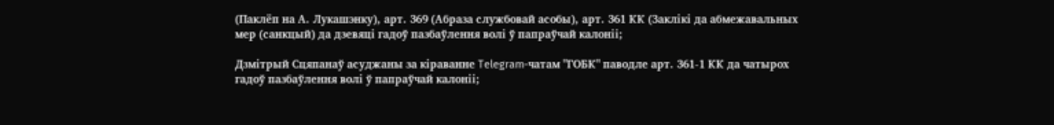(Паклёп на А. Лукашэнку), арт. 369 (Абраза службовай асобы), арт. 361 КК (Заклікі да абмежавальных мер (санкцый) да дзевяці гадоў пазбаўлення волі ў папраўчай калоніі;

Дзмітрый Сцяпанаў асуджаны за кіраванне Telegram-чатам "ГОБК" паводле арт. 361-1 КК да чатырох гадоў пазбаўлення волі ў папраўчай калоніі;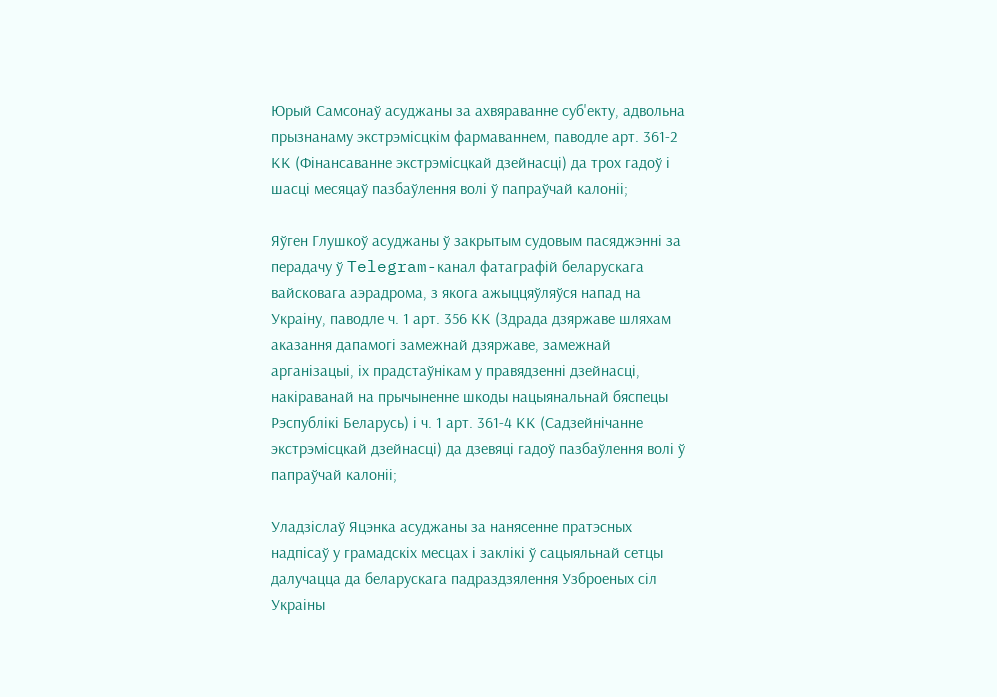Юрый Самсонаў асуджаны за ахвяраванне суб'екту, адвольна прызнанаму экстрэмісцкім фармаваннем, паводле арт. 361-2 КК (Фінансаванне экстрэмісцкай дзейнасці) да трох гадоў і шасці месяцаў пазбаўлення волі ў папраўчай калоніі;

Яўген Глушкоў асуджаны ў закрытым судовым пасяджэнні за перадачу ў Telegram-канал фатаграфій беларускага вайсковага аэрадрома, з якога ажыццяўляўся напад на Украіну, паводле ч. 1 арт. 356 КК (Здрада дзяржаве шляхам аказання дапамогі замежнай дзяржаве, замежнай арганізацыі, іх прадстаўнікам у правядзенні дзейнасці, накіраванай на прычыненне шкоды нацыянальнай бяспецы Рэспублікі Беларусь) і ч. 1 арт. 361-4 КК (Садзейнічанне экстрэмісцкай дзейнасці) да дзевяці гадоў пазбаўлення волі ў папраўчай калоніі;

Уладзіслаў Яцэнка асуджаны за нанясенне пратэсных надпісаў у грамадскіх месцах і заклікі ў сацыяльнай сетцы далучацца да беларускага падраздзялення Узброеных сіл Украіны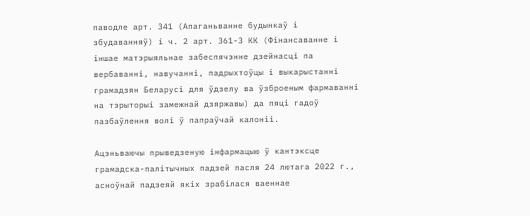паводле арт. 341 (Апаганьванне будынкаў і збудаванняў) і ч. 2 арт. 361-3 КК (Фінансаванне і іншае матэрыяльнае забеспячэнне дзейнасці па вербаванні, навучанні, падрыхтоўцы і выкарыстанні грамадзян Беларусі для ўдзелу ва ўзброеным фармаванні на тэрыторыі замежнай дзяржавы) да пяці гадоў пазбаўлення волі ў папраўчай калоніі.

Ацэньваючы прыведзеную інфармацыю ў кантэксце грамадска-палітычных падзей пасля 24 лютага 2022 г., асноўнай падзеяй якіх зрабілася ваеннае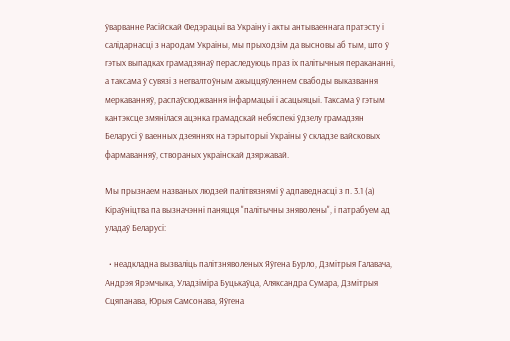ўварванне Расійскай Федэрацыі ва Украіну і акты антываеннага пратэсту і салідарнасці з народам Украіны, мы прыходзім да высновы аб тым, што ў гэтых выпадках грамадзянаў пераследуюць праз іх палітычныя перакананні, а таксама ў сувязі з негвалтоўным ажыццяўленнем свабоды выказвання меркаванняў, распаўсюджвання інфармацыі і асацыяцыі. Таксама ў гэтым кантэксце змянілася ацэнка грамадскай небяспекі ўдзелу грамадзян Беларусі ў ваенных дзеяннях на тэрыторыі Украіны ў складзе вайсковых фармаванняў, створаных украінскай дзяржавай.

Мы прызнаем названых людзей палітвязнямі ў адпаведнасці з п. 3.1 (а) Кіраўніцтва па вызначэнні паняцця "палітычны зняволены", і патрабуем ад уладаў Беларусі:

  • неадкладна вызваліць палітзняволеных Яўгена Бурло, Дзмітрыя Галавача, Андрэя Ярэмчыка, Уладзіміра Буцькаўца, Аляксандра Сумара, Дзмітрыя Сцяпанава, Юрыя Самсонава, Яўгена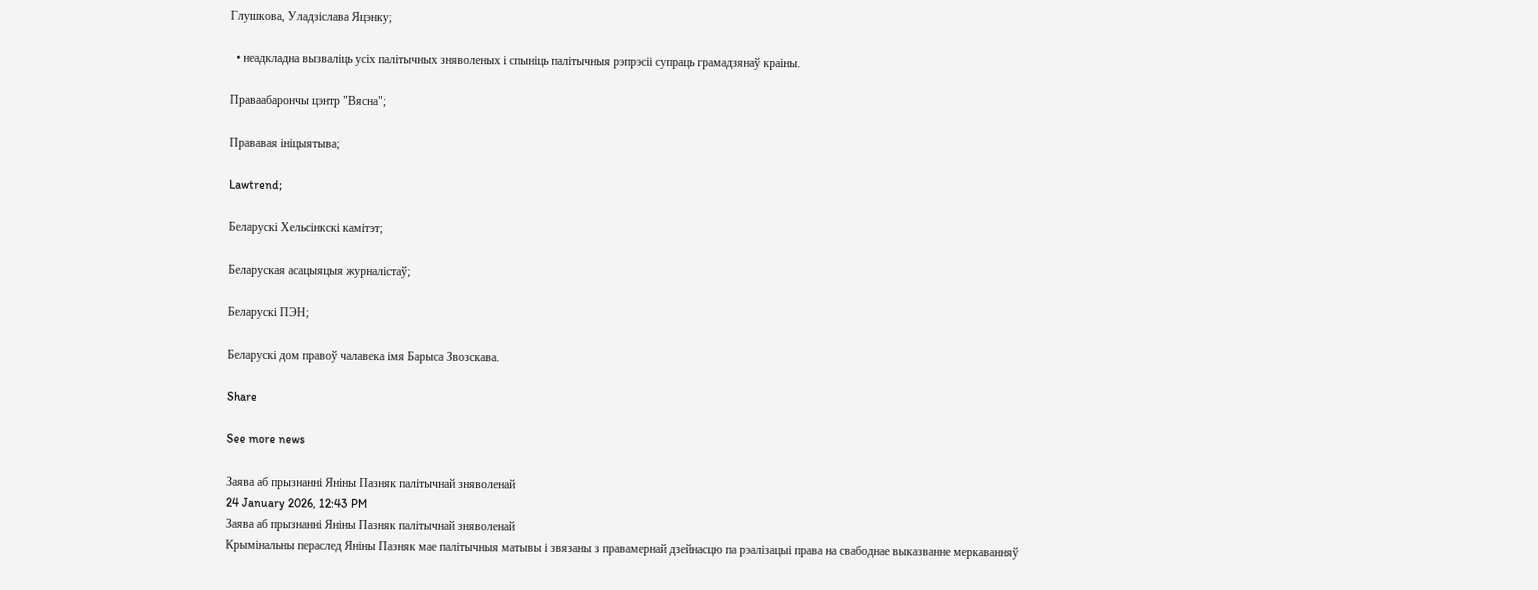Глушкова, Уладзіслава Яцэнку;

  • неадкладна вызваліць усіх палітычных зняволеных і спыніць палітычныя рэпрэсіі супраць грамадзянаў краіны.

Праваабарончы цэнтр "Вясна";

Прававая ініцыятыва;

Lawtrend;

Беларускі Хельсінкскі камітэт;

Беларуская асацыяцыя журналістаў;

Беларускі ПЭН;

Беларускі дом правоў чалавека імя Барыса Звозскава.

Share

See more news

Заява аб прызнанні Яніны Пазняк палітычнай зняволенай
24 January 2026, 12:43 PM
Заява аб прызнанні Яніны Пазняк палітычнай зняволенай
Крымінальны пераслед Яніны Пазняк мае палітычныя матывы і звязаны з правамернай дзейнасцю па рэалізацыі права на свабоднае выказванне меркаванняў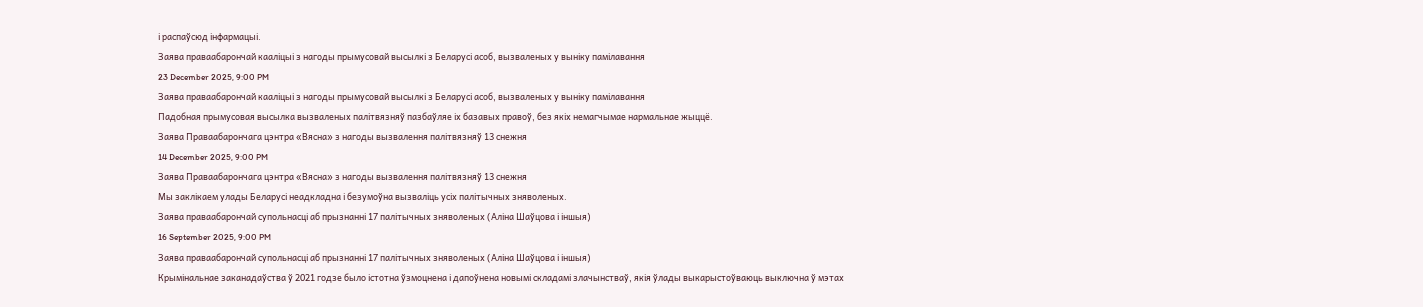і распаўсюд інфармацыі.
Заява праваабарончай кааліцыі з нагоды прымусовай высылкі з Беларусі асоб, вызваленых у выніку памілавання
23 December 2025, 9:00 PM
Заява праваабарончай кааліцыі з нагоды прымусовай высылкі з Беларусі асоб, вызваленых у выніку памілавання
Падобная прымусовая высылка вызваленых палітвязняў пазбаўляе іх базавых правоў, без якіх немагчымае нармальнае жыццё.
Заява Праваабарончага цэнтра «Вясна» з нагоды вызвалення палітвязняў 13 снежня
14 December 2025, 9:00 PM
Заява Праваабарончага цэнтра «Вясна» з нагоды вызвалення палітвязняў 13 снежня
Мы заклікаем улады Беларусі неадкладна і безумоўна вызваліць усіх палітычных зняволеных.
Заява праваабарончай супольнасці аб прызнанні 17 палітычных зняволеных (Аліна Шаўцова і іншыя)
16 September 2025, 9:00 PM
Заява праваабарончай супольнасці аб прызнанні 17 палітычных зняволеных (Аліна Шаўцова і іншыя)
Крымінальнае заканадаўства ў 2021 годзе было істотна ўзмоцнена і дапоўнена новымі складамі злачынстваў, якія ўлады выкарыстоўваюць выключна ў мэтах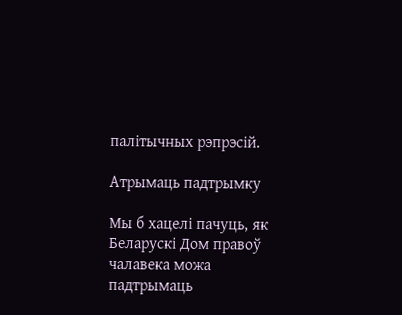палітычных рэпрэсій.

Атрымаць падтрымку

Мы б хацелі пачуць, як Беларускі Дом правоў чалавека можа падтрымаць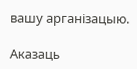вашу арганізацыю.

Аказаць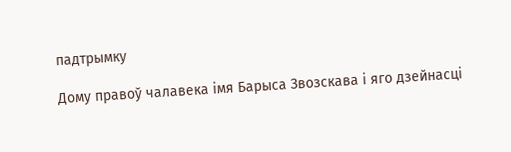падтрымку

Дому правоў чалавека імя Барыса Звозскава і яго дзейнасці